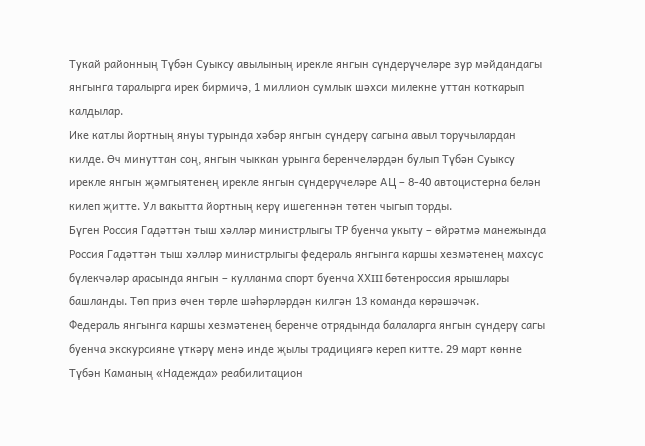Тукай районның Түбән Суыксу авылының ирекле янгын сүндерүчеләре зур мәйдандагы янгынга таралырга ирек бирмичә, 1 миллион сумлык шәхси милекне уттан коткарып калдылар.
Ике катлы йортның януы турында хәбәр янгын сүндерү сагына авыл торучылардан килде. Өч минуттан соң, янгын чыккан урынга беренчеләрдән булып Түбән Суыксу ирекле янгын җәмгыятенең ирекле янгын сүндерүчеләре АЦ – 8-40 автоцистерна белән килеп җитте. Ул вакытта йортның керү ишегеннән төтен чыгып торды.
Бүген Россия Гадәттән тыш хәлләр министрлыгы ТР буенча укыту – өйрәтмә манежында Россия Гадәттән тыш хәлләр министрлыгы федераль янгынга каршы хезмәтенең махсус бүлекчәләр арасында янгын – кулланма спорт буенча ХХIII бөтенроссия ярышлары башланды. Төп приз өчен төрле шәһәрләрдән килгән 13 команда көрәшәчәк.
Федераль янгынга каршы хезмәтенең беренче отрядында балаларга янгын сүндерү сагы буенча экскурсияне үткәрү менә инде җылы традициягә кереп китте. 29 март көнне Түбән Каманың «Надежда» реабилитацион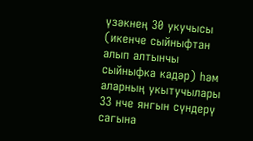үзәкнең 30 укучысы (икенче сыйныфтан алып алтынчы сыйныфка кадәр) һәм аларның укытучылары 33 нче янгын сүндерү сагына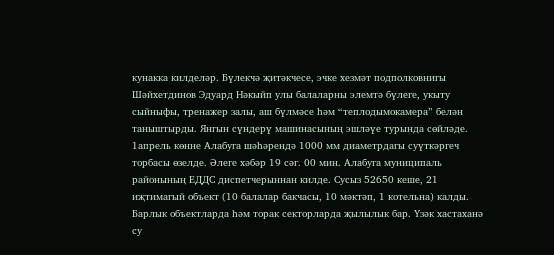кунакка килделәр. Бүлекчә җитәкчесе, эчке хезмәт подполковнигы Шәйхетдинов Эдуард Нәкыйп улы балаларны элемтә бүлеге, укыту сыйныфы, тренажер залы, аш бүлмәсе һәм “теплодымокамера” белән таныштырды. Янгын сүндерү машинасының эшләүе турында сөйләде.
1апрель көнне Алабуга шәһәрендә 1000 мм диаметрдагы суүткәргеч торбасы өзелде. Әлеге хәбәр 19 сәг. 00 мин. Алабуга муниципаль районының ЕДДС диспетчерыннан килде. Сусыз 52650 кеше, 21 иҗтимагый объект (10 балалар бакчасы, 10 мәктәп, 1 котельна) калды. Барлык объектларда һәм торак секторларда җылылык бар. Үзәк хастаханә су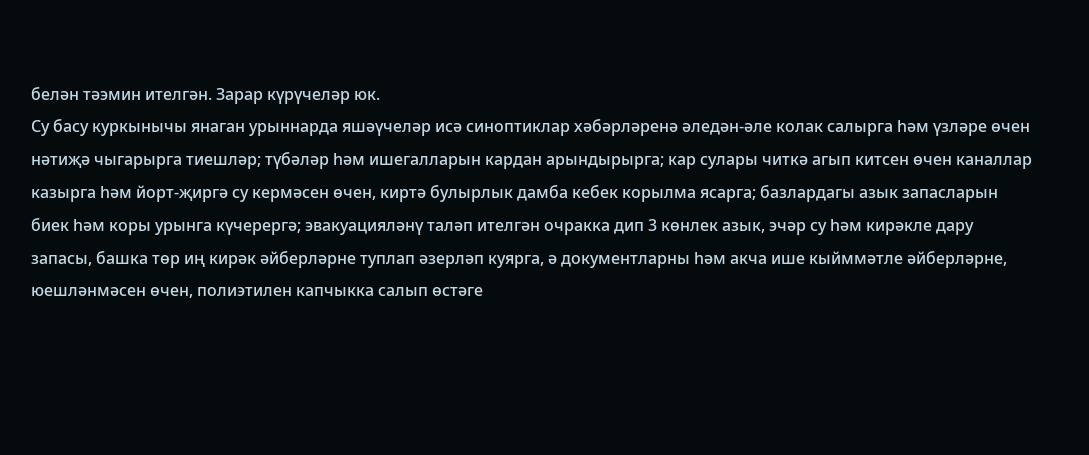белән тәэмин ителгән. Зарар күрүчеләр юк.
Су басу куркынычы янаган урыннарда яшәүчеләр исә синоптиклар хәбәрләренә әледән-әле колак салырга һәм үзләре өчен нәтиҗә чыгарырга тиешләр; түбәләр һәм ишегалларын кардан арындырырга; кар сулары читкә агып китсен өчен каналлар казырга һәм йорт-җиргә су кермәсен өчен, киртә булырлык дамба кебек корылма ясарга; базлардагы азык запасларын биек һәм коры урынга күчерергә; эвакуацияләнү таләп ителгән очракка дип 3 көнлек азык, эчәр су һәм кирәкле дару запасы, башка төр иң кирәк әйберләрне туплап әзерләп куярга, ә документларны һәм акча ише кыйммәтле әйберләрне, юешләнмәсен өчен, полиэтилен капчыкка салып өстәге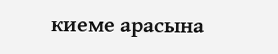киеме арасына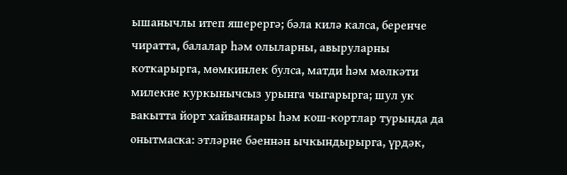ышанычлы итеп яшерергә; бәла килә калса, беренче чиратта, балалар һәм олыларны, авыруларны коткарырга, мөмкинлек булса, матди һәм мөлкәти милекне куркынычсыз урынга чыгарырга; шул ук вакытта йорт хайваннары һәм кош-кортлар турында да онытмаска: этләрне бәеннән ычкындырырга, үрдәк,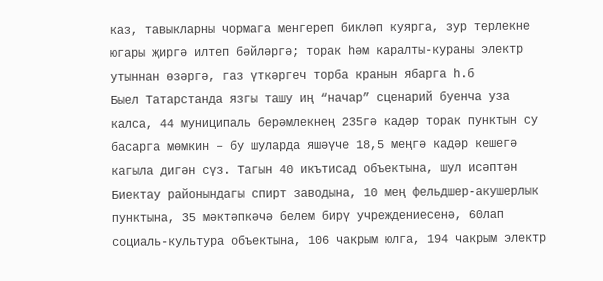каз, тавыкларны чормага менгереп бикләп куярга, зур терлекне югары җиргә илтеп бәйләргә; торак һәм каралты-кураны электр утыннан өзәргә, газ үткәргеч торба кранын ябарга һ.б
Быел Татарстанда язгы ташу иң “начар” сценарий буенча уза калса, 44 муниципаль берәмлекнең 235гә кадәр торак пунктын су басарга мөмкин – бу шуларда яшәүче 18,5 меңгә кадәр кешегә кагыла дигән сүз. Тагын 40 икътисад объектына, шул исәптән Биектау районындагы спирт заводына, 10 мең фельдшер-акушерлык пунктына, 35 мәктәпкәчә белем бирү учреждениесенә, 60лап социаль-культура объектына, 106 чакрым юлга, 194 чакрым электр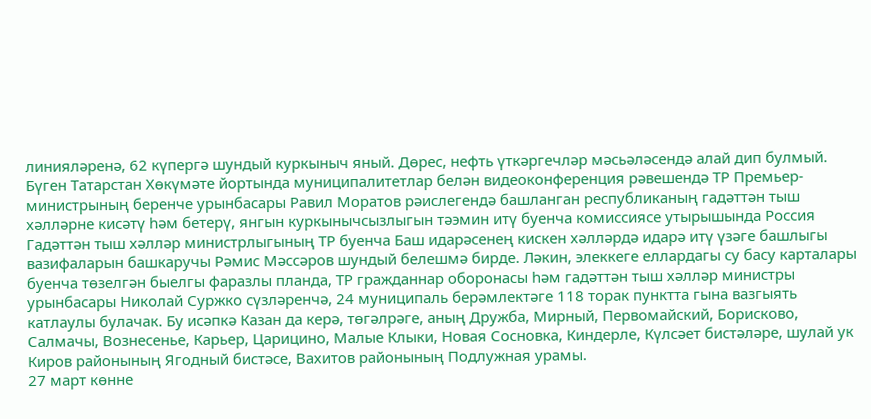линияләренә, 62 күпергә шундый куркыныч яный. Дөрес, нефть үткәргечләр мәсьәләсендә алай дип булмый.
Бүген Татарстан Хөкүмәте йортында муниципалитетлар белән видеоконференция рәвешендә ТР Премьер-министрының беренче урынбасары Равил Моратов рәислегендә башланган республиканың гадәттән тыш хәлләрне кисәтү һәм бетерү, янгын куркынычсызлыгын тәэмин итү буенча комиссиясе утырышында Россия Гадәттән тыш хәлләр министрлыгының ТР буенча Баш идарәсенең кискен хәлләрдә идарә итү үзәге башлыгы вазифаларын башкаручы Рәмис Мәссәров шундый белешмә бирде. Ләкин, элеккеге еллардагы су басу карталары буенча төзелгән быелгы фаразлы планда, ТР гражданнар оборонасы һәм гадәттән тыш хәлләр министры урынбасары Николай Суржко сүзләренчә, 24 муниципаль берәмлектәге 118 торак пунктта гына вазгыять катлаулы булачак. Бу исәпкә Казан да керә, төгәлрәге, аның Дружба, Мирный, Первомайский, Борисково, Салмачы, Вознесенье, Карьер, Царицино, Малые Клыки, Новая Сосновка, Киндерле, Күлсәет бистәләре, шулай ук Киров районының Ягодный бистәсе, Вахитов районының Подлужная урамы.
27 март көнне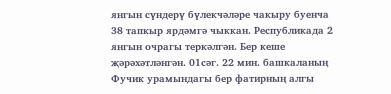янгын сүндерү бүлекчәләре чакыру буенча 38 тапкыр ярдәмгә чыккан. Республикада 2 янгын очрагы теркәлгән. Бер кеше җәрәхәтләнгән. 01сәг. 22 мин. башкаланың Фучик урамындагы бер фатирның алгы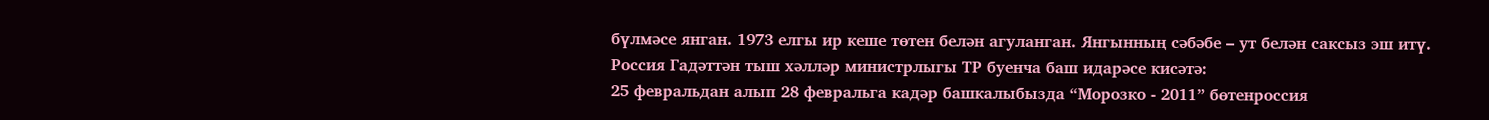бүлмәсе янган. 1973 елгы ир кеше төтен белән агуланган. Янгынның сәбәбе – ут белән саксыз эш итү.
Россия Гадәттән тыш хәлләр министрлыгы ТР буенча баш идарәсе кисәтә:
25 февральдан алып 28 февральга кадәр башкалыбызда “Морозко - 2011” бөтенроссия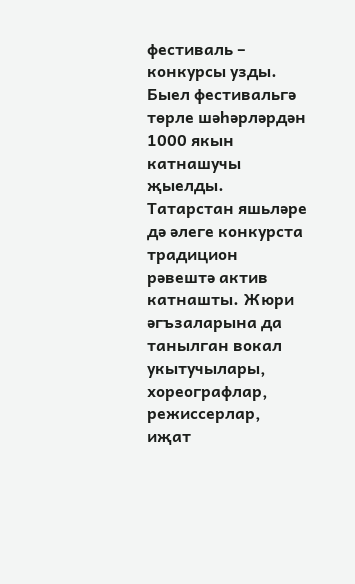фестиваль – конкурсы узды. Быел фестивальгә төрле шәһәрләрдән 1000 якын катнашучы җыелды. Татарстан яшьләре дә әлеге конкурста традицион рәвештә актив катнашты. Жюри әгъзаларына да танылган вокал укытучылары, хореографлар, режиссерлар, иҗат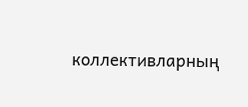коллективларның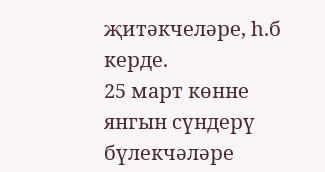җитәкчеләре, һ.б керде.
25 март көнне янгын сүндерү бүлекчәләре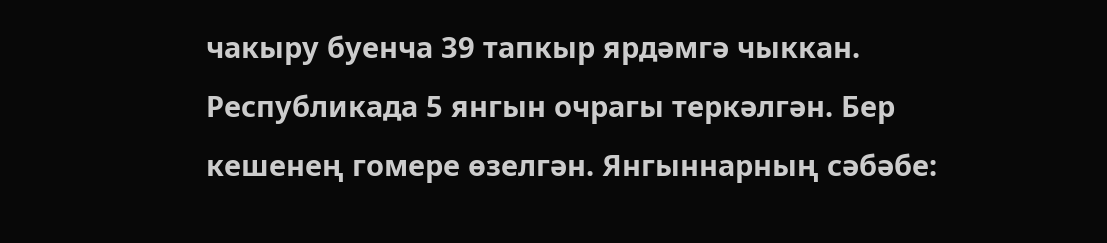чакыру буенча 39 тапкыр ярдәмгә чыккан. Республикада 5 янгын очрагы теркәлгән. Бер кешенең гомере өзелгән. Янгыннарның сәбәбе: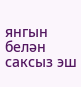янгын белән саксыз эш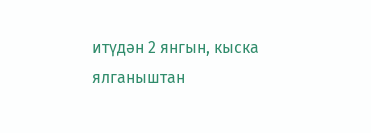итүдән 2 янгын, кыска ялганыштан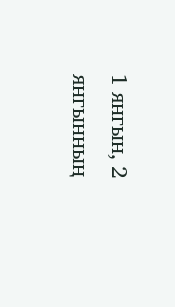1 янгын, 2 янгынның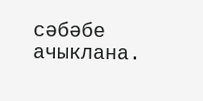сәбәбе ачыклана.